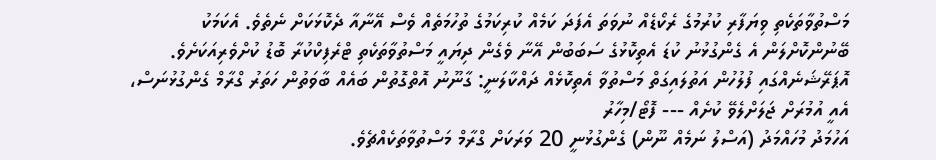މަސްތުވާތަކެތި ވިޔަފާރި ކުރުމުގެ ރެކޯޑެއް ނުވަތަ އެފަދަ ކަމެއް ކުރިކަމުގެ ތުހުމަތެއް ވެސް އޭނާއާ ދެކޮޅަކަށް ނެތެވެ. އެކަމަކު ބޭނުންކޮށްލަން އެ ގެންގުޅުނު ކުޑަ އެތިކޮޅުގެ ސަބަބުން އޭނާ ވެގެން ދިޔައީ މަސްތުވާތަކެތި ޓްރެފިކްކުރާ ބޮޑު ކުށްވެރިއަކަށެވެ.
އޮޕަރޭޝަނެއްގައި ފުލުހުން އަތުލައިގަތް މަސްތުވާ އެތިކޮޅެއް ދައްކާލަނީ: ގާނޫނު އޮތްގޮތުން ބައެއް ބާވަތުން ހަތަރު ގްރާމް ގެންގުޅުނަސް، އެއީ އުމުރަށް ޖަލަށްލެވޭ ކުށެއް --- ފޮޓޯ/މިހާރު
އަހުމަދު މުހައްމަދު (އަސްލު ނަމެއް ނޫން) ގެންގުޅުނީ 20 ވަރަކަށް ގްރާމް މަސްތުވާތަކެއްޗެވެ.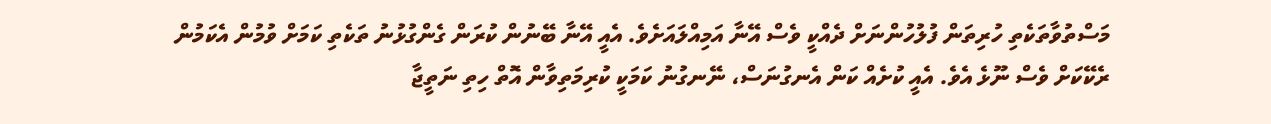މަސްތުވާތަކެތި ހުރިތަން ފުލުހުންނަށް ދެއްކީ ވެސް އޭނާ އަމިއްލައަށެވެ. އެއީ އޭނާ ބޭނުން ކުރަން ގެންގުޅުނު ތަކެތި ކަމަށް ވުމުން އެކަމުން ރެކޭކަށް ވެސް ނޫޅެ އެވެ. އެއީ ކުށެއް ކަން އެނގުނަސް، ނޭނގުނު ކަމަކީ ކުރިމަތިވާން އޮތް ހިތި ނަތީޖާ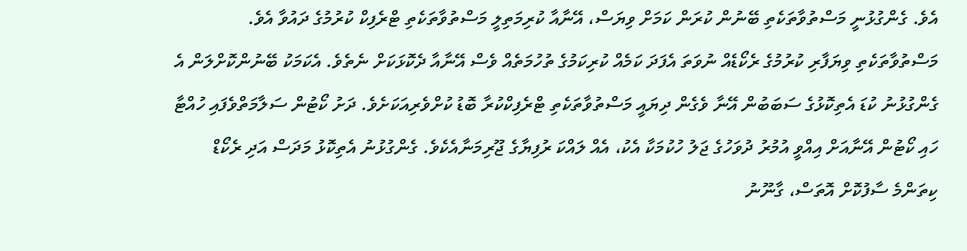އެވެ. ގެންގުޅުނީ މަސްތުވާތަކެތި ބޭނުން ކުރަން ކަމަށް ވިޔަސް، އޭނާއާ ކުރިމަތިލީ މަސްތުވާތަކެތި ޓްރެފިކް ކުރުމުގެ ދައުވާ އެވެ.
މަސްތުވާތަކެތި ވިޔަފާރި ކުރުމުގެ ރެކޯޑެއް ނުވަތަ އެފަދަ ކަމެއް ކުރިކަމުގެ ތުހުމަތެއް ވެސް އޭނާއާ ދެކޮޅަކަށް ނެތެވެ. އެކަމަކު ބޭނުންކޮށްލަން އެ ގެންގުޅުނު ކުޑަ އެތިކޮޅުގެ ސަބަބުން އޭނާ ވެގެން ދިޔައީ މަސްތުވާތަކެތި ޓްރެފިކްކުރާ ބޮޑު ކުށްވެރިއަކަށެވެ. ދަށު ކޯޓުން ސަލާމަތްވެފައި ހުއްޓާ ހައި ކޯޓުން އޭނާއަށް އިއްވީ އުމުރު ދުވަހުގެ ޖަލު ހުކުމަކާ އެކު، އެއް ލައްކަ ރުފިޔާގެ ޖޫރިމަނާއެކެވެ. ގެންގުޅުނު އެތިކޮޅު މަދަސް އަދި ރެކޯޑް ކިތަންމެ ސާފުކޮށް އޮތަސް، ގާނޫނު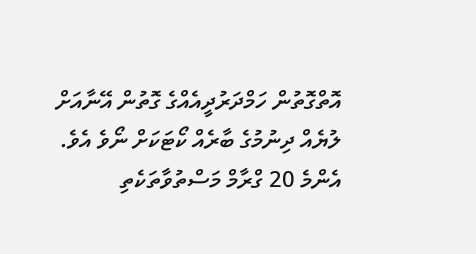އޮތްގޮތުން ހަމްދަރުދީއެއްގެ ގޮތުން އޭނާއަށް ލުޔެއް ދިނުމުގެ ބާރެއް ކޯޓަކަށް ނޯވެ އެވެ.
އެންމެ 20 ގްރާމް މަސްތުވާތަކެތި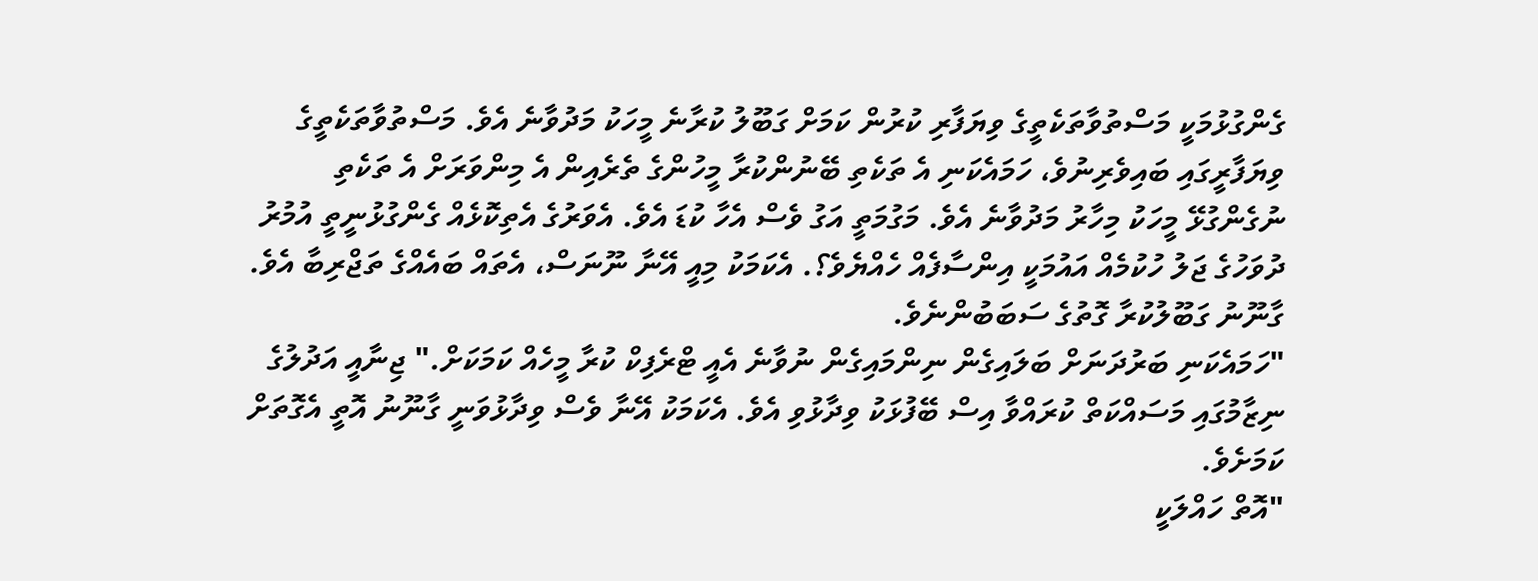ގެންގުޅުމަކީ މަސްތުވާތަކެތީގެ ވިޔަފާރި ކުރުން ކަމަށް ގަބޫލު ކުރާނެ މީހަކު މަދުވާނެ އެވެ. މަސްތުވާތަކެތީގެ ވިޔަފާރީގައި ބައިވެރިނުވެ، ހަމައެކަނި އެ ތަކެތި ބޭނުންކުރާ މީހުންގެ ތެރެއިން އެ މިންވަރަށް އެ ތަކެތި ނުގެންގުޅޭ މީހަކު މިހާރު މަދުވާނެ އެވެ. މަގުމަތީ އަގު ވެސް އެހާ ކުޑަ އެވެ. އެވަރުގެ އެތިކޮޅެއް ގެންގުޅުނީތީ އުމުރު ދުވަހުގެ ޖަލު ހުކުމެއް އައުމަކީ އިންސާފެއް ހެއްޔެވެ؟. އެކަމަކު މިއީ އޭނާ ނޫނަސް، އެތައް ބައެއްގެ ތަޖްރިބާ އެވެ. ގާނޫނު ގަބޫލުކުރާ ގޮތުގެ ސަބަބުންނެވެ.
"ހަމައެކަނި ބަރުދަނަށް ބަލައިގެން ނިންމައިގެން ނުވާނެ އެއީ ޓްރެފިކް ކުރާ މީހެއް ކަމަކަށް." ޖިނާއީ އަދުލުގެ ނިޒާމުގައި މަސައްކަތް ކުރައްވާ އިސް ބޭފުޅަކު ވިދާޅުވި އެވެ. އެކަމަކު އޭނާ ވެސް ވިދާޅުވަނީ ގާނޫނު އޮތީ އެގޮތަށް ކަމަށެވެ.
"އޮތް ހައްލަކީ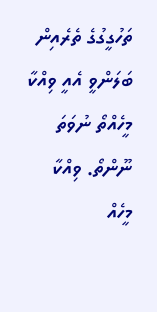ތަހުގީގުގެ ތެރެއިން ބަލަންވީ އެއީ ވިއްކާ މީހެއްތޯ ނުވަތަ ނޫންތޯ. ވިއްކާ މީހެއް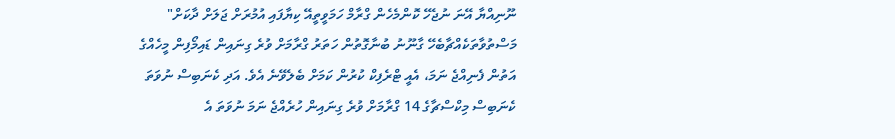ނޫނިއްޔާ އޭނަ ނުޖެހޭ ކޮންމެހެން ގްރާމް ހަމަވީތީއޭ ކިޔާފައި އުމުރަށް ޖަލަށް ދާކަށް"
މަސްތުވާތަކެއްޗާބެހޭ ގާނޫނު ބުނާގޮތުން ހަތަރު ގްރާމަށް ވުރެ ގިނައިން ޑައިމޯފިން މީހެއްގެ އަތުން ފެނިއްޖެ ނަމަ، އެއީ ޓްރެފިކް ކުރުން ކަމަށް ބެލެވޭނެ އެވެ. އަދި ކެނަބިސް ނުވަތަ ކެނަބިސް މިކްސްޗާގެ 14 ގްރާމަށް ވުރެ ގިނައިން ހުރެއްޖެ ނަމަ ނުވަތަ އެ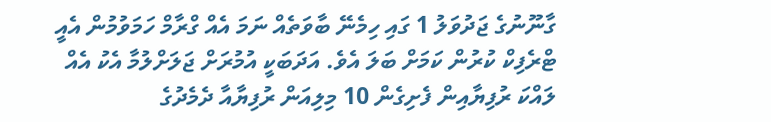ގާނޫނުގެ ޖަދުވަލު 1 ގައި ހިމެނޭ ބާވަތެއް ނަމަ އެއް ގްރާމް ހަމަވުމުން އެއީ ޓްރެފިކް ކުރުން ކަމަށް ބަލަ އެވެ. އަދަބަކީ އުމުރަށް ޖަލަށްލުމާ އެކު އެއް ލައްކަ ރުފިޔާއިން ފެށިގެން 10 މިލިއަން ރުފިޔާއާ ދެމެދުގެ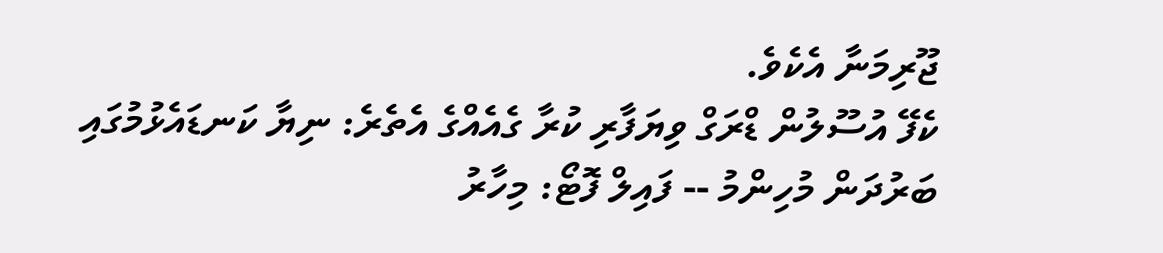ޖޫރިމަނާ އެކެވެ.
ކެފޭ އުސޫލުން ޑްރަގް ވިޔަފާރި ކުރާ ގެއެއްގެ އެތެރެ: ނިޔާ ކަނޑައެޅުމުގައި ބަރުދަން މުހިންމު -- ފައިލް ފޮޓޯ: މިހާރު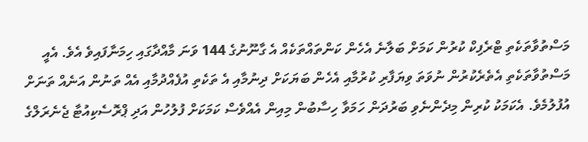މަސްތުވާތަކެތި ޓްރެފިކް ކުރުން ކަމަށް ބަލާނެ އެހެން ކަންތައްތަކެއް އެ ގާނޫނުގެ 144 ވަނަ މާއްދާގައި ހިމަނާފައިވެ އެވެ. އެއީ މަސްތުވާތަކެތި އެތެރެކުރުން ނުވަތަ ވިޔަފާރި ކުރުމާއި އެހެން ބަޔަކަށް ދިނުމާއި އެ ތަކެތި އުފެއްދުމާއި އެއް ތަނުން އަނެއް ތަނަށް އުފުލުމެވެ. އެކަމަކު ކުރިން މިދެންނެވި ބަރުދަން ހަމަވާ ހިސާބުން މިއިން އެއްވެސް ކަމަކަށް ފުލުހުން އަދި ޕްރޮސެކިއުޓާ ޖެނެރަލްގެ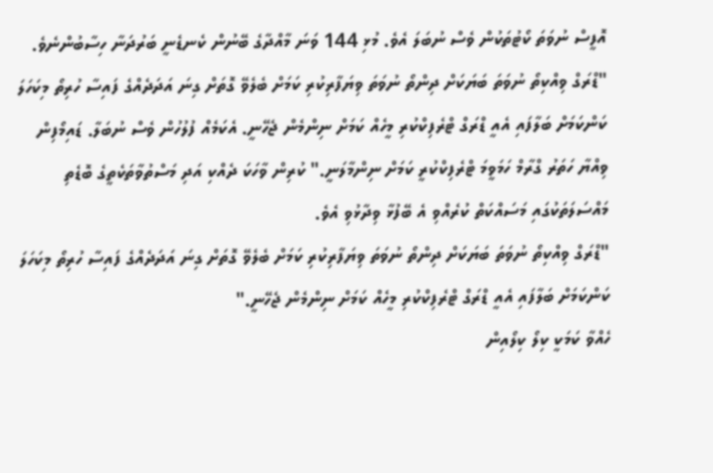އޮފީސް ނުވަތަ ކޯޓުތަކުން ވެސް ނުބަލަ އެވެ. މުޅި 144 ވަނަ މާއްދާގެ ބޭނުން ކެނޑެނީ ބަރުދަނާ ހިސާބުންނެވެ.
"ޑްރަގް ވިއްކިތޯ ނުވަތަ ބަޔަކަށް ދިންތޯ ނުވަތަ ވިޔަފާރިކުރި ކަމަށް ބެލެވޭ ގޮތަށް ގިނަ އަދަދެއްގެ ފައިސާ ހުރިތޯ މިކަހަލަ ކަންކަމަށް ބަލާފައި އެއީ ޑްރަގް ޓްރެފިކްކުރި މީހެއް ކަމަށް ނިންމެން ޖެހޭނީ. އެކަމެއް ފުލުހުން ވެސް ނުބަލާ. ޑައިމޯފިން ވިއްޔާ ހަތަރު ގްރާމް ހަމަވީމަ ޓްރެފިކްކުރީ ކަމަށް ނިންމާލަނީ." ކުރިން ވާހަކަ ދެއްކި އަދި މަސްތުވާތަކެތީގެ ބޮޑެތި މައްސަލަތަކުގައި މަސައްކަތް ކުރެއްވި އެ ބޭފުޅާ ވިދާޅުވި އެވެ.
"ޑްރަގް ވިއްކިތޯ ނުވަތަ ބަޔަކަށް ދިންތޯ ނުވަތަ ވިޔަފާރިކުރި ކަމަށް ބެލެވޭ ގޮތަށް ގިނަ އަދަދެއްގެ ފައިސާ ހުރިތޯ މިކަހަލަ ކަންކަމަށް ބަލާފައި އެއީ ޑްރަގް ޓްރެފިކްކުރި މީހެއް ކަމަށް ނިންމެން ޖެހޭނީ."
ހެއްވާ ކަމަކީ ކިލޯ ކިލޯއިން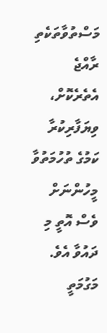މަސްތުވާތަކެތި ރާއްޖެ އެތެރެކޮށް، ވިޔަފާރިކުރާ ކަމުގެ ތުހުމަތުވާ މީހުންނަށް ވެސް އޮތީ މި ދައުވާ އެވެ. މަގުމަތީ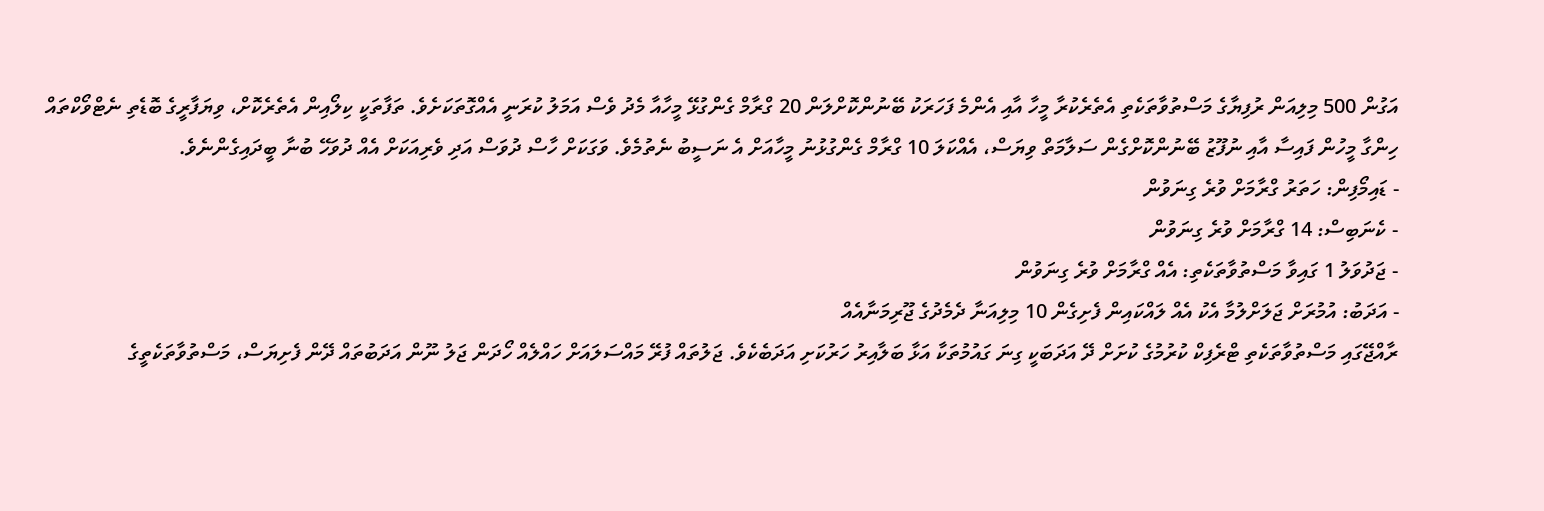އަގުން 500 މިލިއަން ރުފިޔާގެ މަސްތުވާތަކެތި އެތެރެކުރާ މީހާ އާއި އެންމެ ފަހަރަކު ބޭނުންކޮށްލަން 20 ގްރާމް ގެންގުޅޭ މީހާއާ މެދު ވެސް އަމަލު ކުރަނީ އެއްގޮތަކަށެވެ. ތަފާތަކީ ކިލޯއިން އެތެރެކޮށް، ވިޔަފާރީގެ ބޮޑެތި ނެޓްވޯކްތައް ހިންގާ މީހުން ފައިސާ އާއި ނުފޫޒު ބޭނުންކޮށްގެން ސަލާމަތް ވިޔަސް، އެއްކަލަ 10 ގްރާމް ގެންގުޅުނު މީހާއަށް އެ ނަސީބު ނެތުމެވެ. ވަގަކަށް ހާސް ދުވަސް އަދި ވެރިއަކަށް އެއް ދުވަހޭ ބުނާ ބީދައިގެންނެވެ.
- ޑައިމޯފިން: ހަތަރު ގްރާމަށް ވުރެ ގިނަވުން
- ކެނަބިސް: 14 ގްރާމަށް ވުރެ ގިނަވުން
- ޖަދުވަލު 1 ގައިވާ މަސްތުވާތަކެތި: އެއް ގްރާމަށް ވުރެ ގިނަވުން
- އަދަބު: އުމުރަށް ޖަލަށްލުމާ އެކު އެއް ލައްކައިން ފެށިގެން 10 މިލިއަނާ ދެމެދުގެ ޖޫރިމަނާއެއް
ރާއްޖޭގައި މަސްތުވާތަކެތި ޓްރެފިކް ކުރުމުގެ ކުށަށް ދޭ އަދަބަކީ ގިނަ ގައުމުތަކާ އަޅާ ބަލާއިރު ހަރުކަށި އަދަބެކެވެ. ޖަލުތައް ފުރޭ މައްސަލައަށް ހައްލެއް ހޯދަން ޖަލު ނޫން އަދަބުތައް ދޭން ފެށިޔަސް، މަސްތުވާތަކެތީގެ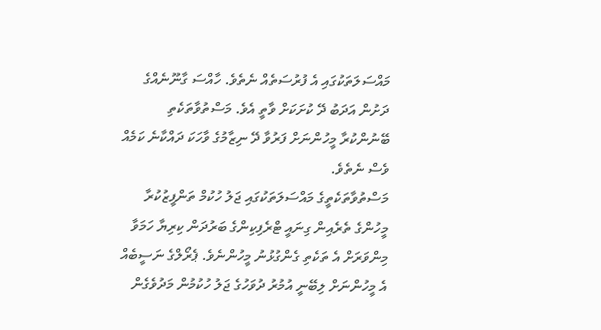މައްސަލަތަކުގައި އެ ފުރުސަތެއް ނެތެވެ. ހާއްސަ ގާނޫނެއްގެ ދަށުން އަދަބު ދޭ ކުށަކަށް ވާތީ އެވެ. މަސްތުވާތަކެތި ބޭނުންކުރާ މީހުންނަށް ފަރުވާ ދޭ ނިޒާމުގެ ވާހަކަ ދައްކާނެ ކަމެއް ވެސް ނެތެވެ.
މަސްތުވާތަކެތީގެ މައްސަލަތަކުގައި ޖަލު ހުކުމް ތަންފީޒުކުރާ މީހުންގެ ތެރެއިން ގިނައީ ޓްރެފިކިންގެ ބަރުދަން ކިރިޔާ ހަމަވާ މިންވަރަށް އެ ތަކެތި ގެންގުޅުނު މީހުންނެވެ. ޕެރޯލްގެ ނަސީބެއް އެ މީހުންނަށް ލިބޭނީ އުމުރު ދުވަހުގެ ޖަލު ހުކުމުން މަދުވެގެން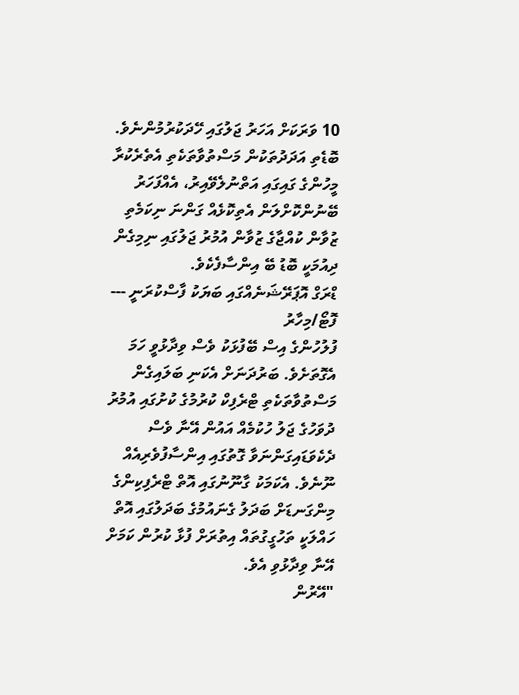10 ވަރަކަށް އަހަރު ޖަލުގައި ހޭދަކުރުމުންނެވެ. ބޮޑެތި އަދަދުތަކުން މަސްތުވާތަކެތި އެތެރެކުރާ މީހުންގެ ގައިގައި އަތްނުލެވޭއިރު، އެއްފަހަރު ބޭނުންކޮށްލަން އެތިކޮޅެއް ގަންނަ ނިކަމެތި ޒުވާން ކުއްޖާގެ ޒުވާން އުމުރު ޖަލުގައި ނިމިގެން ދިއުމަކީ ބޮޑު ބޭ އިންސާފެކެވެ.
ޑްރަގް އޮޕަރޭޝަނެއްގައި ބަޔަކު ފާސްކުރަނީ --- ފޮޓޯ/މިހާރު
ފުލުހުންގެ އިސް ބޭފުޅަކު ވެސް ވިދާޅުވީ ހަމަ އެގޮތަށެވެ. ބަރުދަނަށް އެކަނި ބަލައިގެން މަސްތުވާތަކެތި ޓްރެފިކް ކުރުމުގެ ކުށުގައި އުމުރު ދުވަހުގެ ޖަލު ހުކުމެއް އައުން އޭނާ ވެސް ދެކެވަޑައިގަންނަވާ ގޮތުގައި އިންސާފުވެރިއެއް ނޫނެވެ. އެކަމަކު ގާނޫނުގައި އޮތް ޓްރެފިކިންގެ މިންގަނޑަށް ބަދަލު ގެނައުމުގެ ބަދަލުގައި އޮތް ހައްލަކީ ތަހުގީގުތައް އިތުރަށް ފުޅާ ކުރުން ކަމަށް އޭނާ ވިދާޅުވި އެވެ.
"އޭރުން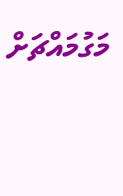މަގުމައްޗަށް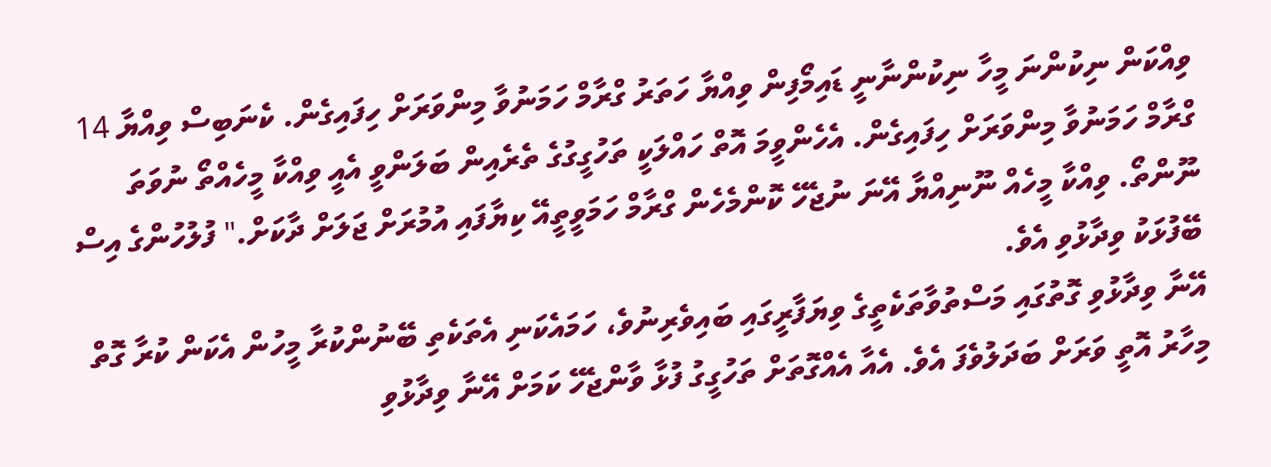ވިއްކަން ނިކުންނަ މީހާ ނިކުންނާނީ ޑައިމޯފިން ވިއްޔާ ހަތަރު ގްރާމް ހަމަނުވާ މިންވަރަށް ހިފައިގެން. ކެނަބިސް ވިއްޔާ 14 ގްރާމް ހަމަނުވާ މިންވަރަށް ހިފައިގެން. އެހެންވީމަ އޮތް ހައްލަކީ ތަހުގީގުގެ ތެރެއިން ބަލަންވީ އެއީ ވިއްކާ މީހެއްތޯ ނުވަތަ ނޫންތޯ. ވިއްކާ މީހެއް ނޫނިއްޔާ އޭނަ ނުޖެހޭ ކޮންމެހެން ގްރާމް ހަމަވީތީއޭ ކިޔާފައި އުމުރަށް ޖަލަށް ދާކަށް." ފުލުހުންގެ އިސް ބޭފުޅަކު ވިދާޅުވި އެވެ.
އޭނާ ވިދާޅުވި ގޮތުގައި މަސްތުވާތަކެތީގެ ވިޔަފާރީގައި ބައިވެރިނުވެ، ހަމައެކަނި އެތަކެތި ބޭނުންކުރާ މީހުން އެކަން ކުރާ ގޮތް މިހާރު އޮތީ ވަރަށް ބަދަލުވެފަ އެވެ. އެއާ އެއްގޮތަށް ތަހުގީގު ފުޅާ ވާންޖެހޭ ކަމަށް އޭނާ ވިދާޅުވި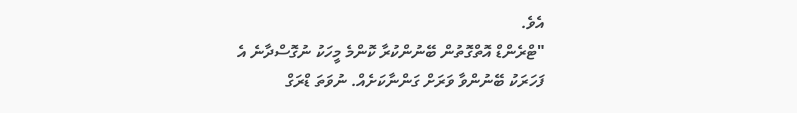އެވެ.
"ޓްރެންޑް އޮތްގޮތުން ބޭނުންކުރާ ކޮންމެ މީހަކު ނުގޮސްދާނެ އެ ފަހަރަކު ބޭނުންވާ ވަރަށް ގަންނާކަށެއް. ނުވަތަ ޑްރަގް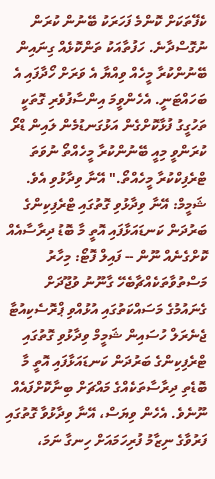ކެފޭތަކަށް ކޮންމެ ފަހަރަކު ބޭނުން ކުރަން ނުގޮސްދާނެ. ހަފުތާއަކު ތަންކޮޅެއް ގިނައިން ބޭނުންކުރާ މީހެއް ވިއްޔާ އެ ވަރަށް ހޯދާފައި އެ ބަހައްޓަނީ. އެހެންވީމަ އިންސާފުވެރި ގޮތަކީ ތަހުގީގު ފުޅާކޮށްގެން އަޅުގަނޑުމެން ލައިން ޑްރޯ ކުރަންވީ މިއީ ބޭނުންކުރާ މީހެއްތޯ ނުވަތަ ޓްރެފިކްކުރާ މީހެއްތޯ." އޭނާ ވިދާޅުވި އެވެ.
ޝަމީމް: އޭނާ ވިދާޅުވި ގޮތުގައި ޓްރެފިކިންގެ ބަރުދަން ކަނޑައަޅާފައި އޮތީ މާ ބޮޑު ދިރާސާއެއް ކޮށްގެނެއް ނޫން -- ފައިލް ފޮޓޯ: މިހާރު
މަސްތުވާތަކެއްޗާބެހޭ ގާނޫނު ވުޖޫދަށް ގެނައުމުގެ މަސައްކަތުގައި އުޅުއްވި ޕްރޮސެކިއުޓާ ޖެނެރަލް ހުސައިން ޝަމީމް ވިދާޅުވި ގޮތުގައި ޓްރެފިކިންގެ ބަރުދަން ކަނޑައަޅާފައި އޮތީ މާ ބޮޑެތި ދިރާސާތަކެއްގެ މައްޗަށް ބިނާކޮށްފައެއް ނޫނެވެ. އެހެން ވިޔަސް، އޭނާ ވިދާޅުވާ ގޮތުގައި ފަރުވާގެ ނިޒާމު ފުރިހަމައަށް ހިނގާ ނަމަ،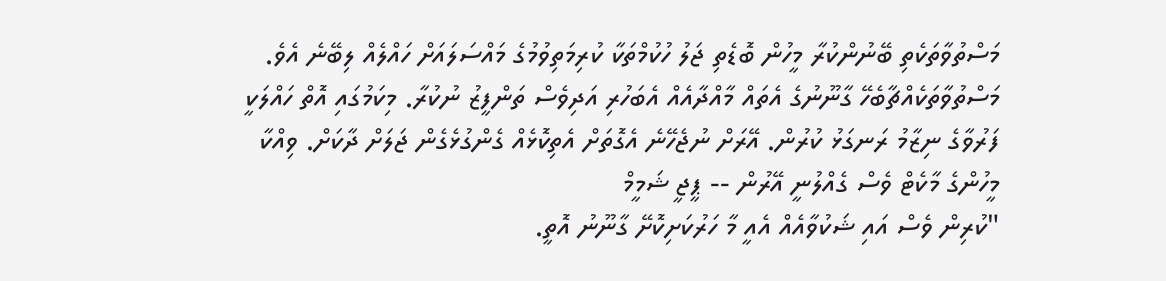މަސްތުވާތަކެތި ބޭނުންކުރާ މީހުން ބޮޑެތި ޖަލު ހުކުމްތަކާ ކުރިމަތިވުމުގެ މައްސަލައަށް ހައްލެއް ލިބޭނެ އެވެ.
މަސްތުވާތަކެއްޗާބެހޭ ގާނޫނުގެ އެތައް މާއްދާއެއް އެބަހުރި އަދިވެސް ތަންފީޒު ނުކުރާ. މިކަމުގައި އޮތް ހައްލަކީ ފަރުވާގެ ނިޒާމު ރަނގަޅު ކުރުން. އޭރަށް ނުޖެހޭނެ އެގޮތަށް އެތިކޮޅެއް ގެންގުޅެގެން ޖަލަށް ދާކަށް. ވިއްކާ މީހުންގެ މާކެޓް ވެސް ގެއްލުނީ އޭރުން -- ޕީޖީ ޝަމީމް
"ކުރިން ވެސް އައި ޝަކުވާއެއް އެއީ މާ ހަރުކަށިކޮށޭ ގާނޫނު އޮތީ.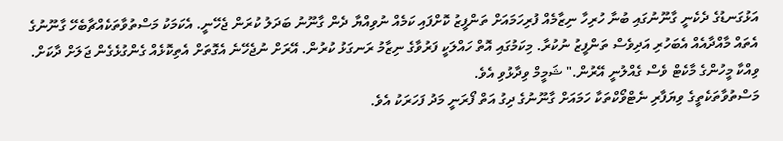އަޅުގަނޑުގެ ދެކެނީ ގާނޫނުގައި ބުނާ ހުރިހާ ނިޒާމެއް ފުރިހަމައަށް ތަންފީޒު ކޮށްފައި ކަމެއް ނުވިއްޔާ ދެން ގާނޫނު ބަދަލު ކުރަން ޖެހޭނީ. އެކަމަކު މަސްތުވާތަކެއްޗާބެހޭ ގާނޫނުގެ އެތައް މާއްދާއެއް އެބަހުރި އަދިވެސް ތަންފީޒު ނުކުރާ. މިކަމުގައި އޮތް ހައްލަކީ ފަރުވާގެ ނިޒާމު ރަނގަޅު ކުރުން. އޭރަށް ނުޖެހޭނެ އެގޮތަށް އެތިކޮޅެއް ގެންގުޅެގެން ޖަލަށް ދާކަށް. ވިއްކާ މީހުންގެ މާކެޓް ވެސް ގެއްލުނީ އޭރުން." ޝަމީމް ވިދާޅުވި އެވެ.
މަސްތުވާތަކެތީގެ ވިޔަފާރި ނެޓްވޯކްތަކާ ހަމައަށް ގާނޫނުގެ ދިގު އަތް ފޯރަނީ މަދު ފަހަރަކު އެވެ.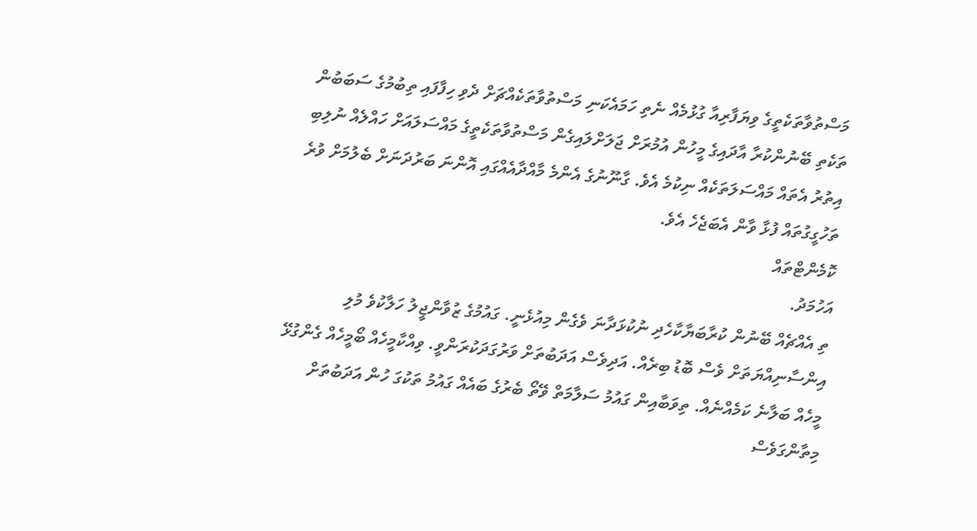މަސްތުވާތަކެތީގެ ވިޔަފާރިއާ ގުޅުމެއް ނެތި ހަމައެކަނި މަސްތުވާތަކެއްޗަށް ދެވި ހިފާފައި ތިބުމުގެ ސަބަބުން ތަކެތި ބޭނުންކުރާ އާދައިގެ މީހުން އުމުރަށް ޖަލަށްލައިގެން މަސްތުވާތަކެތީގެ މައްސަލައަށް ހައްލެއް ނުލިބި އިތުރު އެތައް މައްސަލަތަކެއް ނިކުމެ އެވެ. ގާނޫނުގެ އެންމެ މާއްދާއެއްގައި އޮންނަ ބަރުދަނަށް ބެލުމަށް ވުރެ ތަހުގީގުތައް ފުޅާ ވާން އެބަޖެހެ އެވެ.
ކޮމެންޓްތައް
އަހުމަދު.
ތި އެއްޗެއް ބޭނުން ކުރާބަޔާކާހެދި ނުކުޅަދާނަ ވެގެން މިއުޅެނީ. ގައުމުގެ ޒުވާންޖީލު ހަލާކުވެ މުލި އިންސާނިއްޔަތަށް ވެސް ބޮޑު ބިރެއް. އަދިވެސް އަދަބުތަށް ވަރުގަދަކުރަންވީ. ވިއްކާމީހެއް ބޯމީހެއް ގެންގުޅޭ މީހެއް ބަލާނެ ކަމެއްނެއް. ތިވަބާއިން ގައުމު ސަލާމަތް ވޭތޯ ބެރުގެ ބައެއް ގައުމު ތަކުގަ ހުން އަދަބުތަށް މިތާންގަވެސް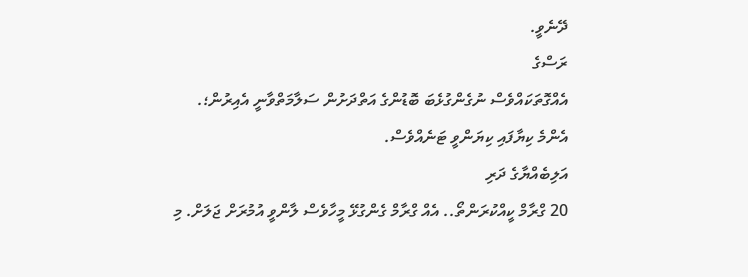ދޭނެވީ.
ރަސްގެ
އެއްގޮތަކައްވެސް ނުގެންގުޅެބަ ބޮޑުންގެ އަތްދަށުން ސަލާމަތްވާނީ އެއިރުން؛.
އެންމެ ކިޔާފައި ކިޔަންވީ ޓަނެއްވެސް.
އަލިބެއްޔާގެ ދަރި
20 ގްރާމް ކީއްކުރަންތޯ.. އެއް ގްރާމް ގެންގުޅޭ މީހާވެސް ލާންވީ އުމުރަށް ޖަލަށް. މި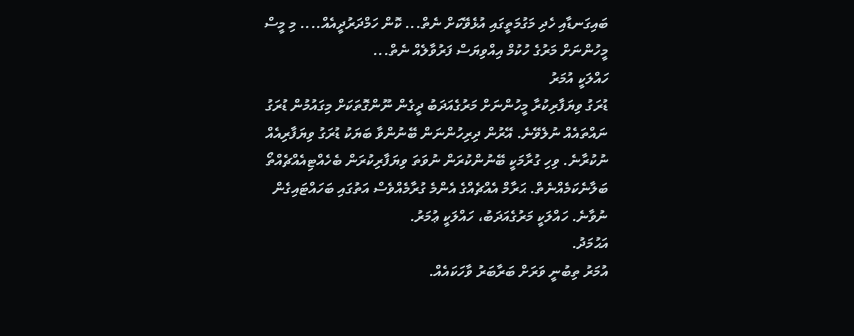ބައިގަނޑާއި ހެދި މަގުމަތީގައި އުޅެވޭކަށް ނެތް... ކޮން ހަމްދަރުދީއެއް.... މި މީސް މީހުންނަށް މަރުގެ ހުކުމް އިއްވިޔަސް ފަރުވާލެއް ނެތް...
ހައްލަކީ އުމަރު
ޑުރަގު ވިޔަފާރިކުރާ މީހުންނަށް މަރުގެއަދަބު ދީގެން ނޫންގޮތަކަށް މިގައުމުން ޑުރަގު ނައްތައެއް ނުލެވޭނެ. އޭރުން ދިރިހުންނަން ބޭނުންވާ ބަޔަކު ޑުރަގު ވިޔަފާރިއެއް ނުކުރާނެ. ވިހި ގުރާމަކީ ބޭނުންކުރަން ނުވަތަ ވިޔަފާރިކުރަން ބެހެއްޓިއެއްޗެއްތޯ ބަލާނެކަމެއްނެތް. ޙަރާމް އެއްޗެއްގެ އެންމެ ގުރާމެއްވެސް އަތުގައި ބަހައްޓައިގެން ނުވާނެ. ހައްލަކީ މަރުގެއަދަބު، ހައްލަކީ ޢުމަރު.
އަޙުމަދު.
އުމަރު ތިބުނީ ވަރަށް ބަރާބަރު ވާހަކައެއް.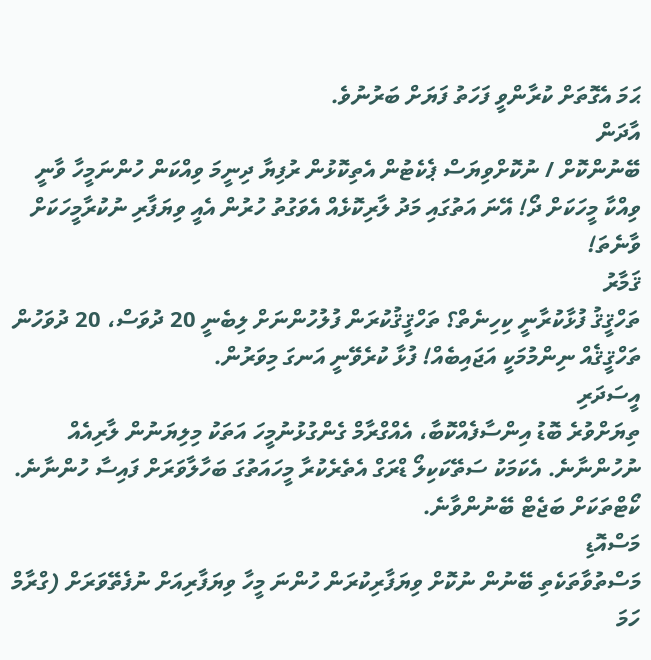ޙަމަ އެގޮތަށް ކުރާންވީ ފަހަތު ފަޔަށް ބަރުނުވެ.
އާދަން
ބޭނުންކޮށް / ނުކޮށްވިޔަސް ޕެކެޓުން އެތިކޮޅުން ރުފިޔާ ދިނީމަ ވިއްކަން ހުންނަމީހާ ވާނީ ވިއްކާ މީހަކަށް ދޯ! އޭނަ އަތުގައި މަދު ލާރިކޮޅެއް އެވަގުތު ހުރުން އެއީ ވިޔަފާރި ނުކުރާމީހަކަށް ވާނެތަ!
ޤަމާރު
ތަހްޤީޤު ފުޅާކުރާނީ ކިހިނެތް؟ ތަހްޤީޤުކުރަން ފުލުހުންނަށް ލިބެނީ 20 ދުވަސް، 20 ދުވަހުން ތަހްޤީޤެއް ނިންމުމަކީ އަޖައިބެއް! ފުޅާ ކުރެވޭނީ އަނގަ މިވަރުން.
އީސަދަރި
ތިޔަށްވުރެ ބޮޑު އިންސާފެއްކޮބާ، އެއްގްރާމް ގެންގުޅުނުމީހަ އަތަކު މިލިޔަނުން ލާރިއެއް ނުހުންނާނެ. އެކަމަކު ސަތޭކަކިލޯ ޑްރަގް އެތެރެކުރާ މީހައަތުގަ ބަހާލާވަރަށް ފައިސާ ހުންނާނެ. ކޯޓްތަކަށް ބަޖެޓް ބޭނުންވާނެ.
މަސްއޮޑި
މަސްތުވާތަކެތި ބޭނުން ނުކޮށް ވިޔަފާރިކުރަން ހުންނަ މީހާ ވިޔަފާރިއަށް ނުފެތޭވަރަށް (ގްރާމް ހަމަ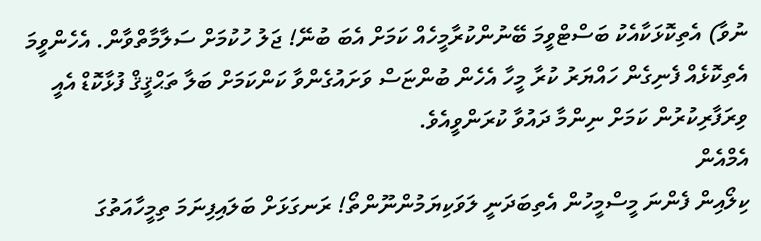ނުވާ) އެތިކޮޅަކާއެކު ބަސްޓްވީމަ ބޭނުންކުރާމީހެއް ކަމަށް އެބަ ބުނޭ! ޖަލު ހުކުމަށް ސަލާމާތްވާން. އެހެންވީމަ އެތިކޮޅެއް ފެނިގެން ހައްޔަރު ކުރާ މީހާ އެހެން ބުންޏަސް ވަށައުގެންވާ ކަންކަމަށް ބަލާ ތަޙްޤީޤް ފުޅާކޮޑް އެއީ ވިރަފާރިކުރުން ކަމަށް ނިންމާ ދައުވާ ކުރަންވީއެވެ.
އެމްއެން
ކިލޯއިން ފެންނަ މީސްމީހުން އެތިބަދަނީ ލަވަކިޔަމުންނޫންތޯ! ރަނގަޅަށް ބަލައިފިނަމަ ތިމީހާއަތުގަ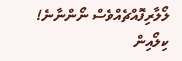ލޯލާރިފޮއްޗެއްވެސް ނޯންނާނެ! ކިލޯއިން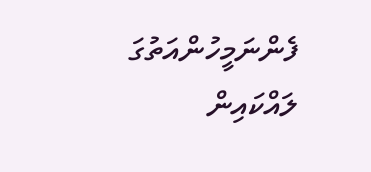ފެންނަމީހުންއަތުގަ ލައްކައިން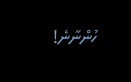ހުންނާނެ!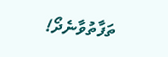ތަފާތުވާނެދޯ!